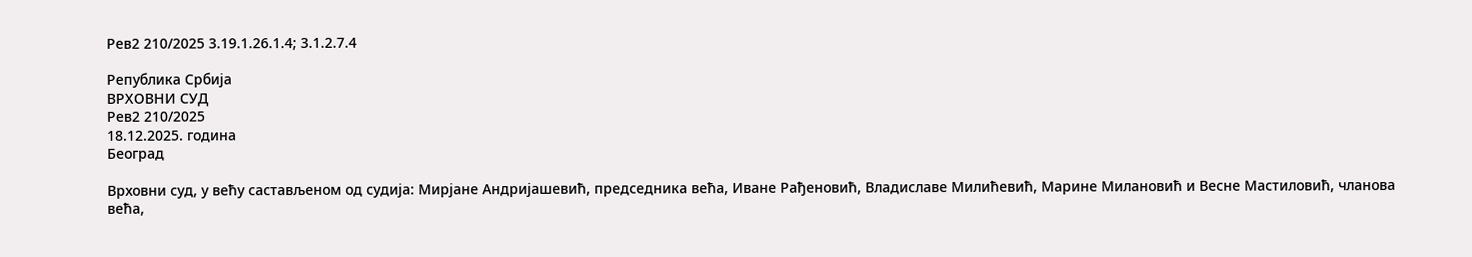Рев2 210/2025 3.19.1.26.1.4; 3.1.2.7.4

Република Србија
ВРХОВНИ СУД
Рев2 210/2025
18.12.2025. година
Београд

Врховни суд, у већу састављеном од судија: Мирјане Андријашевић, председника већа, Иване Рађеновић, Владиславе Милићевић, Марине Милановић и Весне Мастиловић, чланова већа,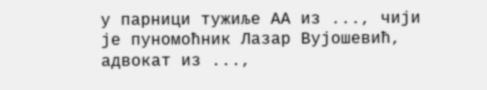у парници тужиље АА из ..., чији је пуномоћник Лазар Вујошевић, адвокат из ...,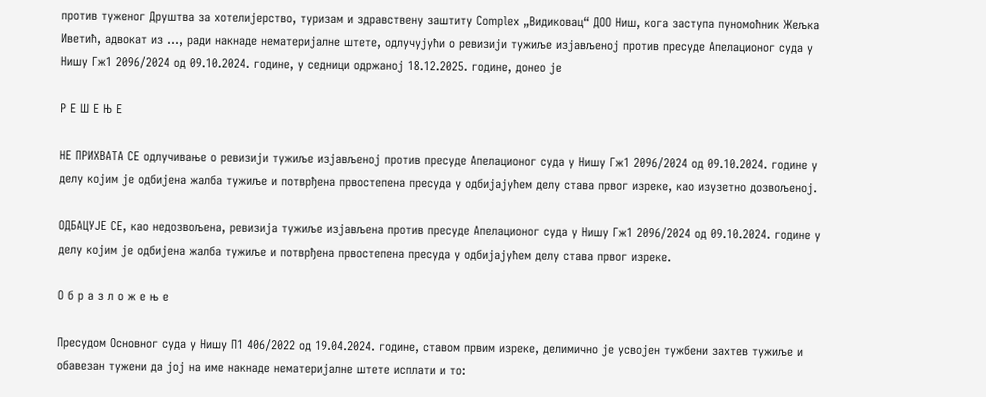против туженог Друштва за хотелијерство, туризам и здравствену заштиту Complex „Видиковац“ ДОО Ниш, кога заступа пуномоћник Жељка Иветић, адвокат из ..., ради накнаде нематеријалне штете, одлучујући о ревизији тужиље изјављеној против пресуде Апелационог суда у Нишу Гж1 2096/2024 од 09.10.2024. године, у седници одржаној 18.12.2025. године, донео је

Р Е Ш Е Њ Е

НЕ ПРИХВАТА СЕ одлучивање о ревизији тужиље изјављеној против пресуде Апелационог суда у Нишу Гж1 2096/2024 од 09.10.2024. године у делу којим је одбијена жалба тужиље и потврђена првостепена пресуда у одбијајућем делу става првог изреке, као изузетно дозвољеној.

ОДБАЦУЈЕ СЕ, као недозвољена, ревизија тужиље изјављена против пресуде Апелационог суда у Нишу Гж1 2096/2024 од 09.10.2024. године у делу којим је одбијена жалба тужиље и потврђена првостепена пресуда у одбијајућем делу става првог изреке.

О б р а з л о ж е њ е

Пресудом Основног суда у Нишу П1 406/2022 од 19.04.2024. године, ставом првим изреке, делимично је усвојен тужбени захтев тужиље и обавезан тужени да јој на име накнаде нематеријалне штете исплати и то: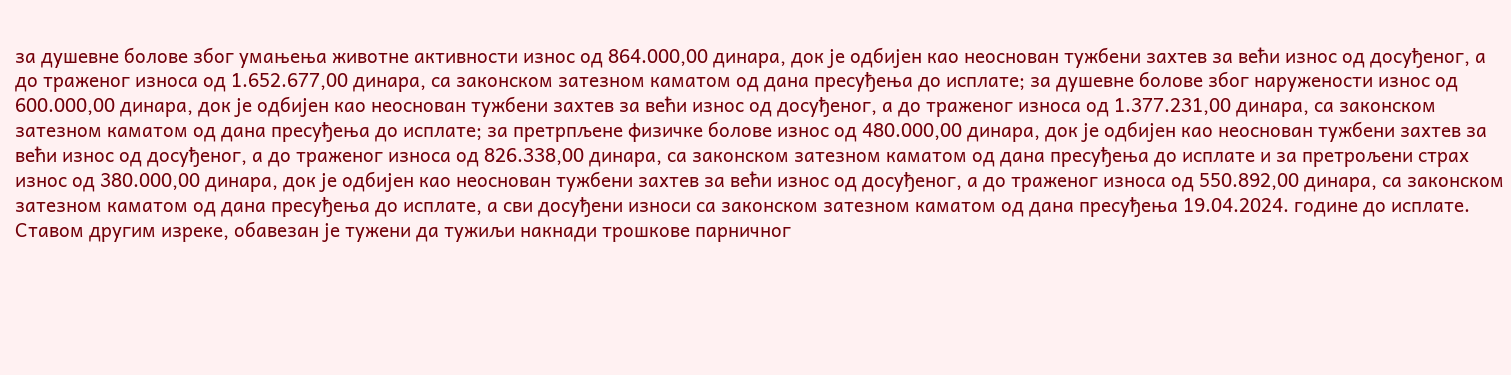за душевне болове због умањења животне активности износ од 864.000,00 динара, док је одбијен као неоснован тужбени захтев за већи износ од досуђеног, а до траженог износа од 1.652.677,00 динара, са законском затезном каматом од дана пресуђења до исплате; за душевне болове због наружености износ од 600.000,00 динара, док је одбијен као неоснован тужбени захтев за већи износ од досуђеног, а до траженог износа од 1.377.231,00 динара, са законском затезном каматом од дана пресуђења до исплате; за претрпљене физичке болове износ од 480.000,00 динара, док је одбијен као неоснован тужбени захтев за већи износ од досуђеног, а до траженог износа од 826.338,00 динара, са законском затезном каматом од дана пресуђења до исплате и за претрољени страх износ од 380.000,00 динара, док је одбијен као неоснован тужбени захтев за већи износ од досуђеног, а до траженог износа од 550.892,00 динара, са законском затезном каматом од дана пресуђења до исплате, а сви досуђени износи са законском затезном каматом од дана пресуђења 19.04.2024. године до исплате. Ставом другим изреке, обавезан је тужени да тужиљи накнади трошкове парничног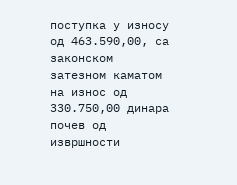поступка у износу од 463.590,00, са законском затезном каматом на износ од 330.750,00 динара почев од извршности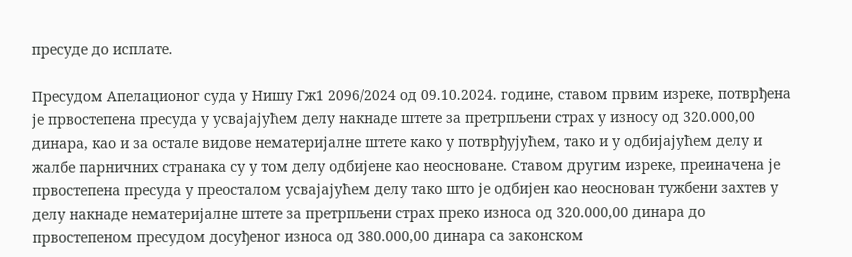пресуде до исплате.

Пресудом Апелационог суда у Нишу Гж1 2096/2024 од 09.10.2024. године, ставом првим изреке, потврђена је првостепена пресуда у усвајајућем делу накнаде штете за претрпљени страх у износу од 320.000,00 динара, као и за остале видове нематеријалне штете како у потврђујућем, тако и у одбијајућем делу и жалбе парничних странака су у том делу одбијене као неосноване. Ставом другим изреке, преиначена је првостепена пресуда у преосталом усвајајућем делу тако што је одбијен као неоснован тужбени захтев у делу накнаде нематеријалне штете за претрпљени страх преко износа од 320.000,00 динара до првостепеном пресудом досуђеног износа од 380.000,00 динара са законском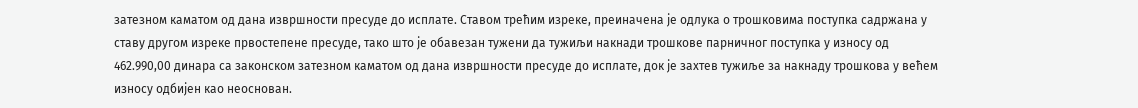затезном каматом од дана извршности пресуде до исплате. Ставом трећим изреке, преиначена је одлука о трошковима поступка садржана у ставу другом изреке првостепене пресуде, тако што је обавезан тужени да тужиљи накнади трошкове парничног поступка у износу од 462.990,00 динара са законском затезном каматом од дана извршности пресуде до исплате, док је захтев тужиље за накнаду трошкова у већем износу одбијен као неоснован.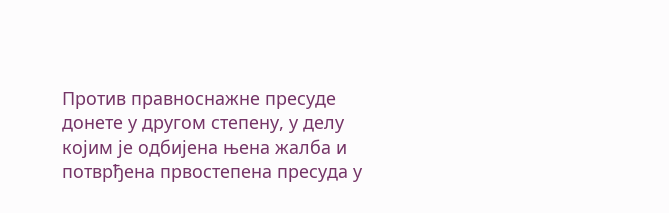Против правноснажне пресуде донете у другом степену, у делу којим је одбијена њена жалба и потврђена првостепена пресуда у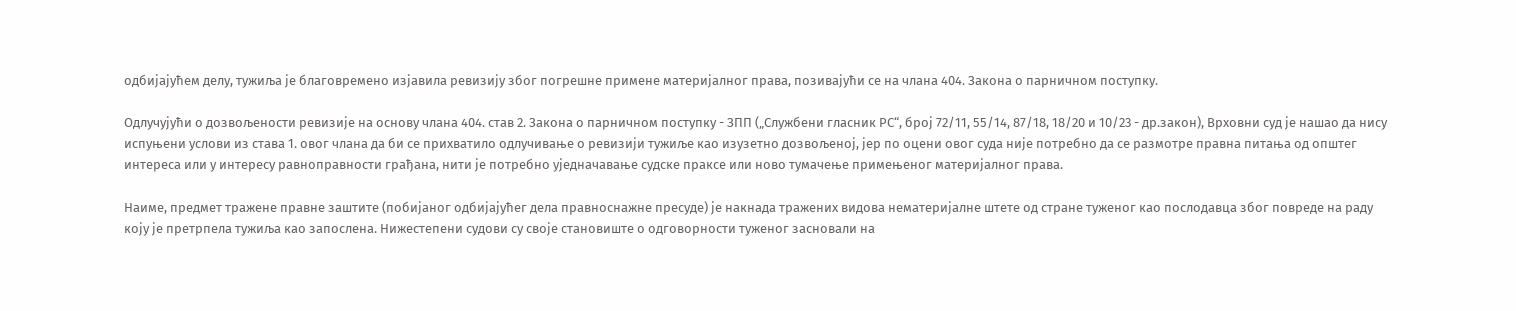одбијајућем делу, тужиља је благовремено изјавила ревизију због погрешне примене материјалног права, позивајући се на члана 404. Закона о парничном поступку.

Одлучујући о дозвољености ревизије на основу члана 404. став 2. Закона о парничном поступку - ЗПП („Службени гласник РС“, број 72/11, 55/14, 87/18, 18/20 и 10/23 - др.закон), Врховни суд је нашао да нису испуњени услови из става 1. овог члана да би се прихватило одлучивање о ревизији тужиље као изузетно дозвољеној, јер по оцени овог суда није потребно да се размотре правна питања од општег интереса или у интересу равноправности грађана, нити је потребно уједначавање судске праксе или ново тумачење примењеног материјалног права.

Наиме, предмет тражене правне заштите (побијаног одбијајућег дела правноснажне пресуде) је накнада тражених видова нематеријалне штете од стране туженог као послодавца због повреде на раду коју је претрпела тужиља као запослена. Нижестепени судови су своје становиште о одговорности туженог засновали на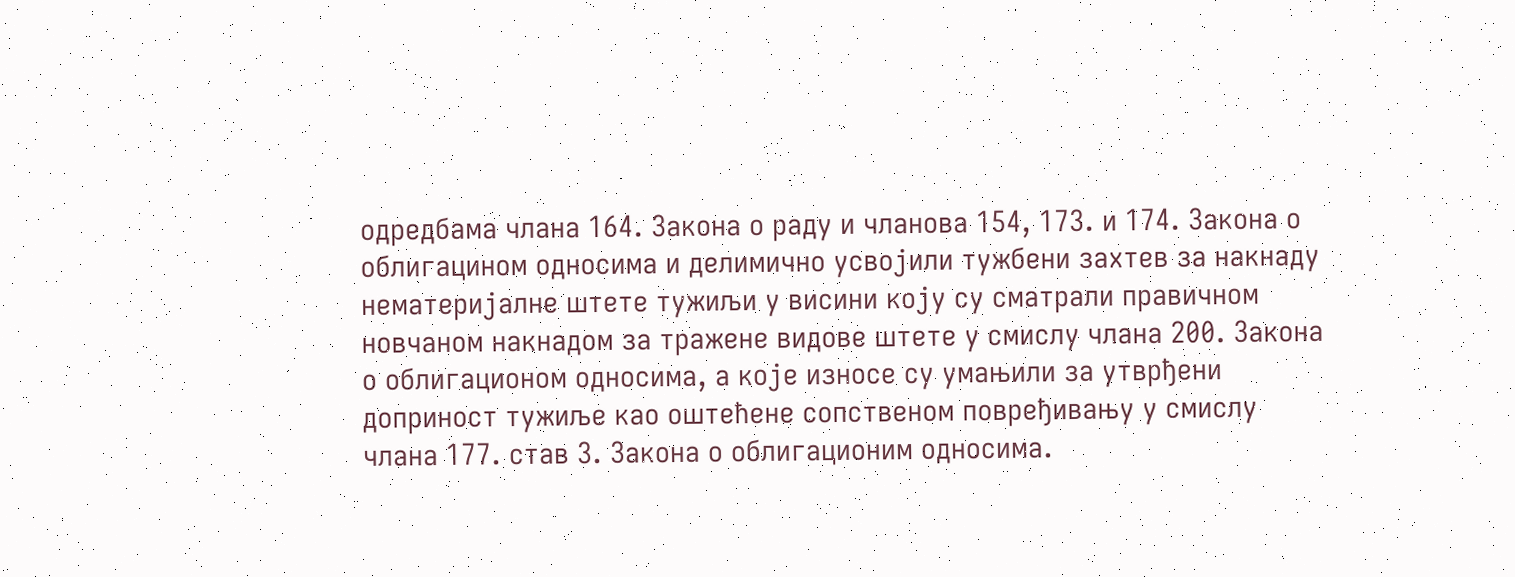одредбама члана 164. Закона о раду и чланова 154, 173. и 174. Закона о облигацином односима и делимично усвојили тужбени захтев за накнаду нематеријалне штете тужиљи у висини коју су сматрали правичном новчаном накнадом за тражене видове штете у смислу члана 200. Закона о облигационом односима, а које износе су умањили за утврђени доприност тужиље као оштећене сопственом повређивању у смислу члана 177. став 3. Закона о облигационим односима.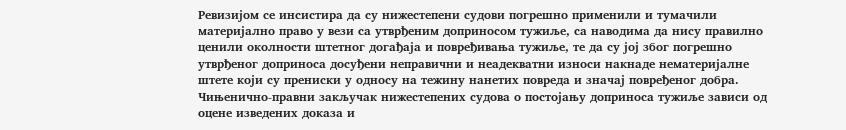Ревизијом се инсистира да су нижестепени судови погрешно применили и тумачили материјално право у вези са утврђеним доприносом тужиље, са наводима да нису правилно ценили околности штетног догађаја и повређивања тужиље, те да су јој због погрешно утврђеног доприноса досуђени неправични и неадекватни износи накнаде нематеријалне штете који су прениски у односу на тежину нанетих повреда и значај повређеног добра. Чињенично-правни закључак нижестепених судова о постојању доприноса тужиље зависи од оцене изведених доказа и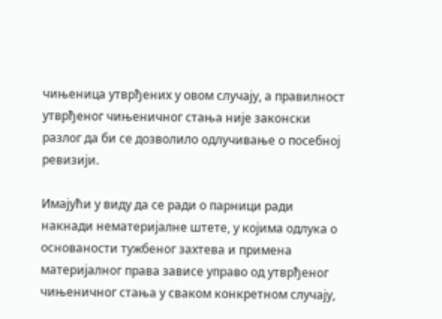чињеница утврђених у овом случају, а правилност утврђеног чињеничног стања није законски разлог да би се дозволило одлучивање о посебној ревизији.

Имајући у виду да се ради о парници ради накнади нематеријалне штете, у којима одлука о основаности тужбеног захтева и примена материјалног права зависе управо од утврђеног чињеничног стања у сваком конкретном случају,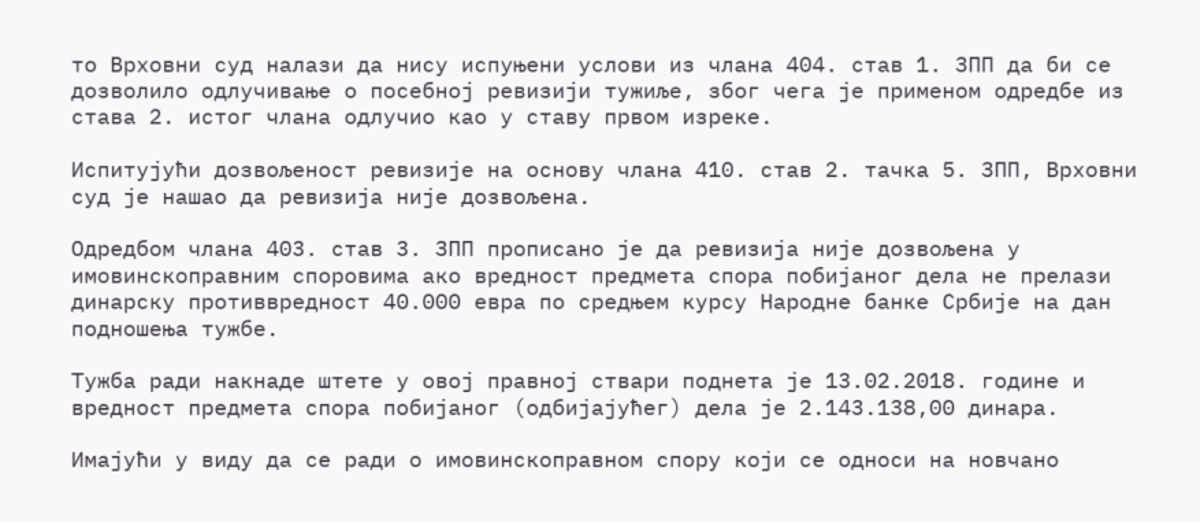то Врховни суд налази да нису испуњени услови из члана 404. став 1. ЗПП да би се дозволило одлучивање о посебној ревизији тужиље, због чега је применом одредбе из става 2. истог члана одлучио као у ставу првом изреке.

Испитујући дозвољеност ревизије на основу члана 410. став 2. тачка 5. ЗПП, Врховни суд је нашао да ревизија није дозвољена.

Одредбом члана 403. став 3. ЗПП прописано је да ревизија није дозвољена у имовинскоправним споровима ако вредност предмета спора побијаног дела не прелази динарску противвредност 40.000 евра по средњем курсу Народне банке Србије на дан подношења тужбе.

Тужба ради накнаде штете у овој правној ствари поднета је 13.02.2018. године и вредност предмета спора побијаног (одбијајућег) дела је 2.143.138,00 динара.

Имајући у виду да се ради о имовинскоправном спору који се односи на новчано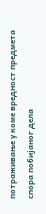потраживање у коме вредност предмета спора побијаног дела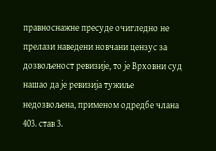правноснажне пресуде очигледно не прелази наведени новчани цензус за дозвољеност ревизије, то је Врховни суд нашао да је ревизија тужиље недозвољена, применом одредбе члана 403. став 3.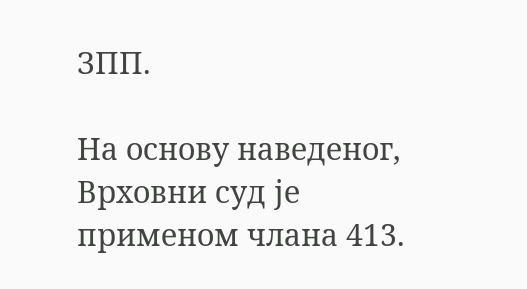ЗПП.

На основу наведеног, Врховни суд је применом члана 413.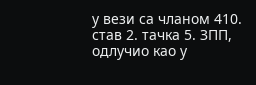у вези са чланом 410. став 2. тачка 5. ЗПП, одлучио као у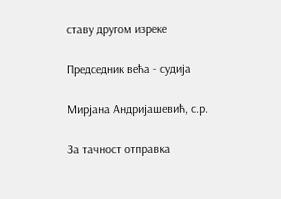ставу другом изреке

Председник већа - судија

Мирјана Андријашевић, с.р.

За тачност отправка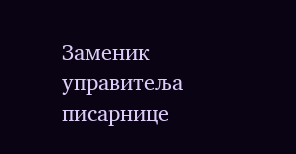Заменик управитеља писарнице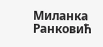Миланка Ранковић